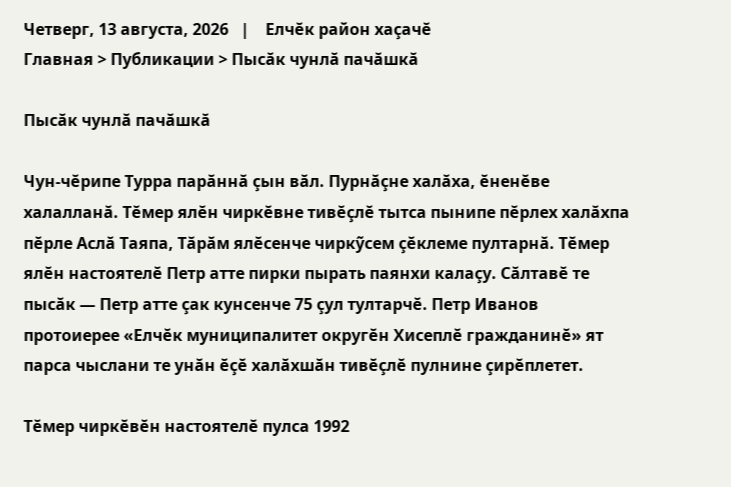Четверг, 13 августа, 2026   |    Елчĕк район хаçачĕ
Главная > Публикации > Пысăк чунлă пачăшкă

Пысăк чунлă пачăшкă

Чун-чĕрипе Турра парăннă çын вăл. Пурнăçне халăха, ĕненĕве халалланă. Тĕмер ялĕн чиркĕвне тивĕçлĕ тытса пынипе пĕрлех халăхпа пĕрле Аслă Таяпа, Тăрăм ялĕсенче чиркỹсем çĕклеме пултарнă. Тĕмер ялĕн настоятелĕ Петр атте пирки пырать паянхи калаçу. Сăлтавĕ те пысăк — Петр атте çак кунсенче 75 çул тултарчĕ. Петр Иванов протоиерее «Елчĕк муниципалитет округĕн Хисеплĕ гражданинĕ» ят парса чыслани те унăн ĕçĕ халăхшăн тивĕçлĕ пулнине çирĕплетет.

Тĕмер чиркĕвĕн настоятелĕ пулса 1992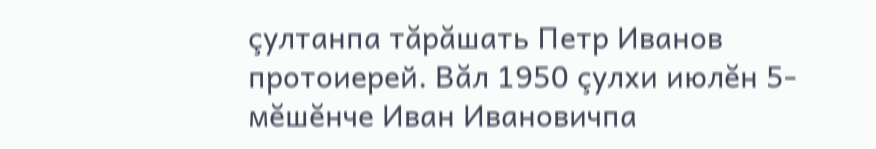çултанпа тăрăшать Петр Иванов протоиерей. Вăл 1950 çулхи июлĕн 5-мĕшĕнче Иван Ивановичпа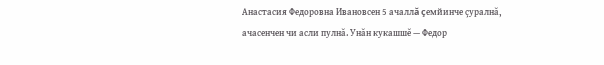Анастасия Федоровна Ивановсен 5 ачаллă çемйинче çуралнă, ачасенчен чи асли пулнă. Унăн кукашшĕ — Федор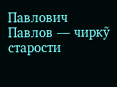Павлович Павлов — чиркỹ старости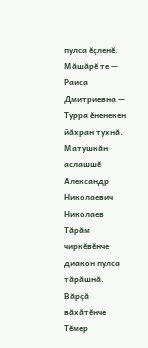пулса ĕçленĕ. Мăшăрĕ те — Раиса Дмитриевна — Турра ĕненекен йăхран тухнă. Матушкăн аслашшĕ Александр Николаевич Николаев Тăрăм чиркĕвĕнче диакон пулса тăрăшнă. Вăрçă вăхăтĕнче Тĕмер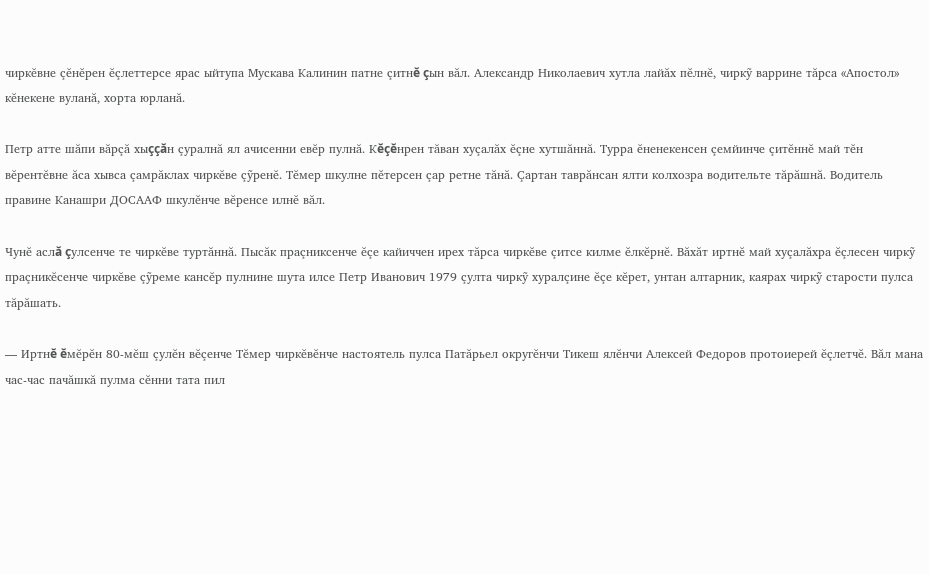чиркĕвне çĕнĕрен ĕçлеттерсе ярас ыйтупа Мускава Калинин патне çитнĕ çын вăл. Александр Николаевич хутла лайăх пĕлнĕ, чиркỹ варрине тăрса «Апостол» кĕнекене вуланă, хорта юрланă.

Петр атте шăпи вăрçă хыççăн çуралнă ял ачисенни евĕр пулнă. Кĕçĕнрен тăван хуçалăх ĕçне хутшăннă. Турра ĕненекенсен çемйинче çитĕннĕ май тĕн вĕрентĕвне ăса хывса çамрăклах чиркĕве çỹренĕ. Тĕмер шкулне пĕтерсен çар ретне тăнă. Çартан таврăнсан ялти колхозра водительте тăрăшнă. Водитель правине Канашри ДОСААФ шкулĕнче вĕренсе илнĕ вăл.

Чунĕ аслă çулсенче те чиркĕве туртăннă. Пысăк праçниксенче ĕçе кайиччен ирех тăрса чиркĕве çитсе килме ĕлкĕрнĕ. Вăхăт иртнĕ май хуçалăхра ĕçлесен чиркỹ праçникĕсенче чиркĕве çỹреме кансĕр пулнине шута илсе Петр Иванович 1979 çулта чиркỹ хуралçине ĕçе кĕрет, унтан алтарник, каярах чиркỹ старости пулса тăрăшать.

— Иртнĕ ĕмĕрĕн 80-мĕш çулĕн вĕçенче Тĕмер чиркĕвĕнче настоятель пулса Патăрьел округĕнчи Тикеш ялĕнчи Алексей Федоров протоиерей ĕçлетчĕ. Вăл мана час-час пачăшкă пулма сĕнни тата пил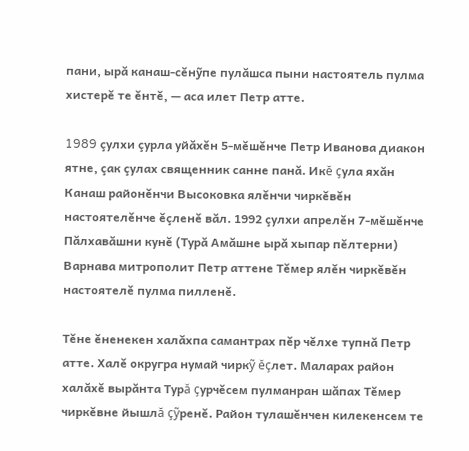пани, ырă канаш-сĕнỹпе пулăшса пыни настоятель пулма хистерĕ те ĕнтĕ, — аса илет Петр атте.

1989 çулхи çурла уйăхĕн 5-мĕшĕнче Петр Иванова диакон ятне, çак çулах священник санне панă. Икĕ çула яхăн Канаш районĕнчи Высоковка ялĕнчи чиркĕвĕн настоятелĕнче ĕçленĕ вăл. 1992 çулхи апрелĕн 7-мĕшĕнче Пăлхавăшни кунĕ (Турă Амăшне ырă хыпар пĕлтерни) Варнава митрополит Петр аттене Тĕмер ялĕн чиркĕвĕн настоятелĕ пулма пилленĕ.

Тĕне ĕненекен халăхпа самантрах пĕр чĕлхе тупнă Петр атте. Халĕ округра нумай чиркỹ ĕçлет. Маларах район халăхĕ вырăнта Турă çурчĕсем пулманран шăпах Тĕмер чиркĕвне йышлă çỹренĕ. Район тулашĕнчен килекенсем те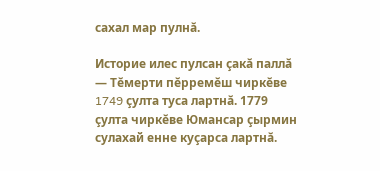сахал мар пулнă.

Историе илес пулсан çакă паллă — Тĕмерти пĕрремĕш чиркĕве 1749 çулта туса лартнă. 1779 çулта чиркĕве Юмансар çырмин сулахай енне куçарса лартнă.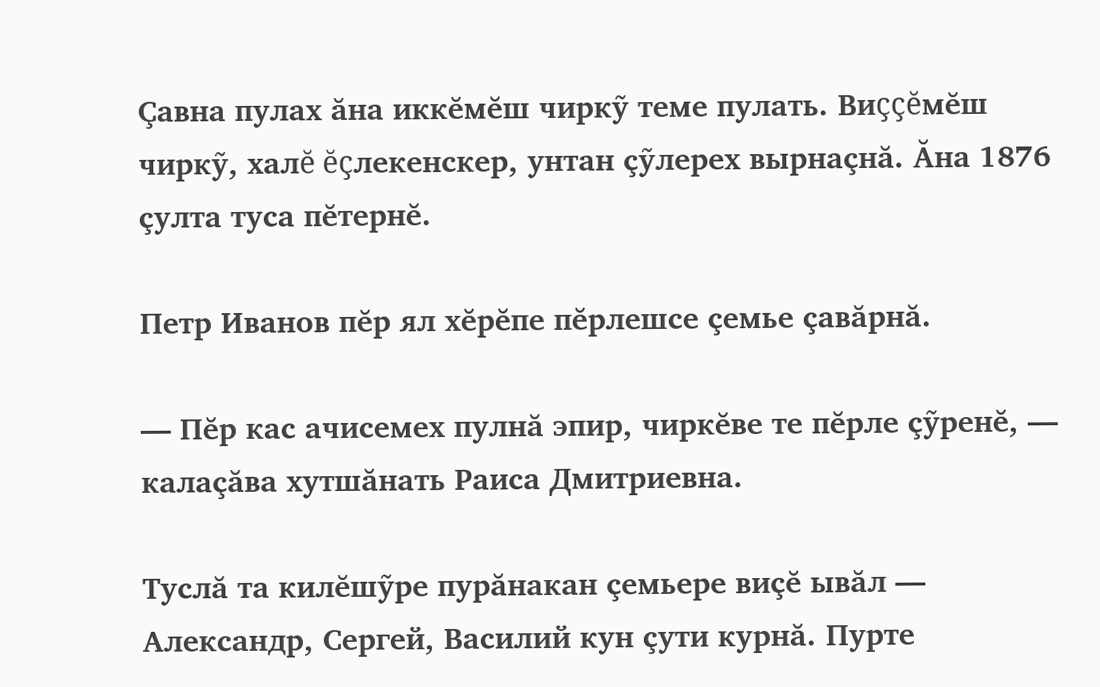Çавна пулах ăна иккĕмĕш чиркỹ теме пулать. Виççĕмĕш чиркỹ, халĕ ĕçлекенскер, унтан çỹлерех вырнаçнă. Ăна 1876 çулта туса пĕтернĕ.

Петр Иванов пĕр ял хĕрĕпе пĕрлешсе çемье çавăрнă.

— Пĕр кас ачисемех пулнă эпир, чиркĕве те пĕрле çỹренĕ, — калаçăва хутшăнать Раиса Дмитриевна.

Туслă та килĕшỹре пурăнакан çемьере виçĕ ывăл — Александр, Сергей, Василий кун çути курнă. Пурте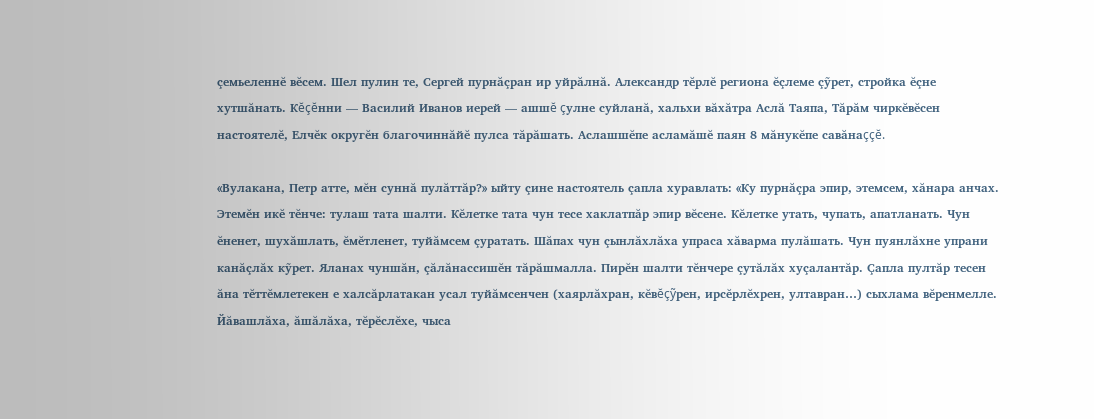çемьеленнĕ вĕсем. Шел пулин те, Сергей пурнăçран ир уйрăлнă. Александр тĕрлĕ региона ĕçлеме çỹрет, стройка ĕçне хутшăнать. Кĕçĕнни — Василий Иванов иерей — ашшĕ çулне суйланă, хальхи вăхăтра Аслă Таяпа, Тăрăм чиркĕвĕсен настоятелĕ, Елчĕк округĕн благочиннăйĕ пулса тăрăшать. Аслашшĕпе асламăшĕ паян 8 мăнукĕпе савăнаççĕ.

«Вулакана, Петр атте, мĕн суннă пулăттăр?» ыйту çине настоятель çапла хуравлать: «Ку пурнăçра эпир, этемсем, хăнара анчах. Этемĕн икĕ тĕнче: тулаш тата шалти. Кĕлетке тата чун тесе хаклатпăр эпир вĕсене. Кĕлетке утать, чупать, апатланать. Чун ĕненет, шухăшлать, ĕмĕтленет, туйăмсем çуратать. Шăпах чун çынлăхлăха упраса хăварма пулăшать. Чун пуянлăхне упрани канăçлăх кỹрет. Яланах чуншăн, çăлăнассишĕн тăрăшмалла. Пирĕн шалти тĕнчере çутăлăх хуçалантăр. Çапла пултăр тесен ăна тĕттĕмлетекен е халсăрлатакан усал туйăмсенчен (хаярлăхран, кĕвĕçỹрен, ирсĕрлĕхрен, ултавран…) сыхлама вĕренмелле. Йăвашлăха, ăшăлăха, тĕрĕслĕхе, чыса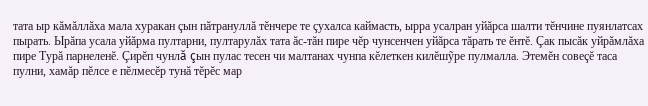тата ыр кăмăллăха мала хуракан çын пăтрануллă тĕнчере те çухалса каймасть, ырра усалран уйăрса шалти тĕнчине пуянлатсах пырать. Ырăпа усала уйăрма пултарни, пултарулăх тата ăс-тăн пире чĕр чунсенчен уйăрса тăрать те ĕнтĕ. Çак пысăк уйрăмлăха пире Турă парнеленĕ. Çирĕп чунлă çын пулас тесен чи малтанах чунпа кĕлеткен килĕшỹре пулмалла. Этемĕн совеçĕ таса пулни, хамăр пĕлсе е пĕлмесĕр тунă тĕрĕс мар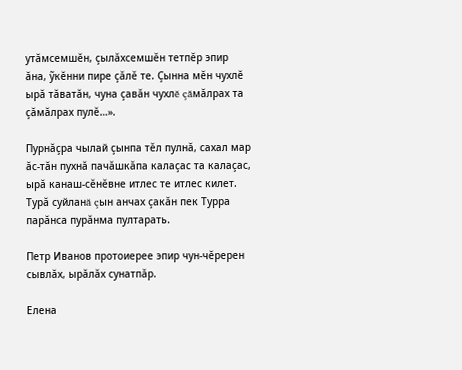утăмсемшĕн, çылăхсемшĕн тетпĕр эпир ăна, ỹкĕнни пире çăлĕ те. Çынна мĕн чухлĕ ырă тăватăн, чуна çавăн чухлĕ çăмăлрах та çăмăлрах пулĕ…».

Пурнăçра чылай çынпа тĕл пулнă, сахал мар ăс-тăн пухнă пачăшкăпа калаçас та калаçас, ырă канаш-сĕнĕвне итлес те итлес килет. Турă суйланă çын анчах çакăн пек Турра парăнса пурăнма пултарать.

Петр Иванов протоиерее эпир чун-чĕререн сывлăх, ырăлăх сунатпăр.

Елена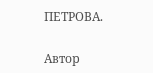ПЕТРОВА.

Автор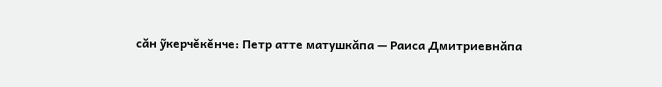сăн ỹкерчĕкĕнче: Петр атте матушкăпа — Раиса Дмитриевнăпа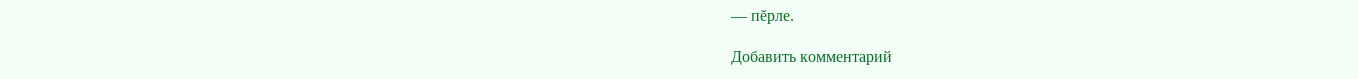— пĕрле.

Добавить комментарий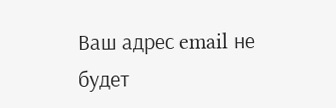Ваш адрес email не будет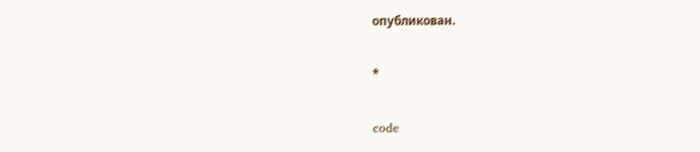опубликован.

*

code